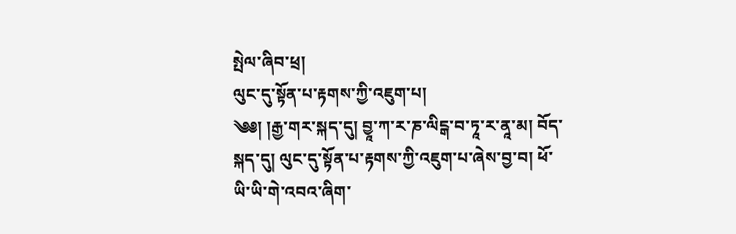སྤེལ་ཞིབ་ཕྲ།
ལུང་དུ་སྟོན་པ་རྟགས་ཀྱི་འཇུག་པ།
༄༅། །རྒྱ་གར་སྐད་དུ། བྱཱ་ཀ་ར་ཎ་ལིངྒ་བ་ཏཱ་ར་ནཱ་མ། བོད་སྐད་དུ། ལུང་དུ་སྟོན་པ་རྟགས་ཀྱི་འཇུག་པ་ཞེས་བྱ་བ། ཕོ་ཡི་ཡི་གེ་འབའ་ཞིག་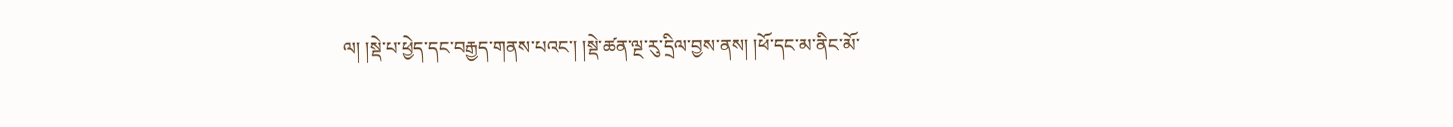ལ། །སྡེ་པ་ཕྱེད་དང་བརྒྱད་གནས་པའང་། །སྡེ་ཚན་ལྔ་རུ་དྲིལ་བྱས་ནས། །ཕོ་དང་མ་ནིང་མོ་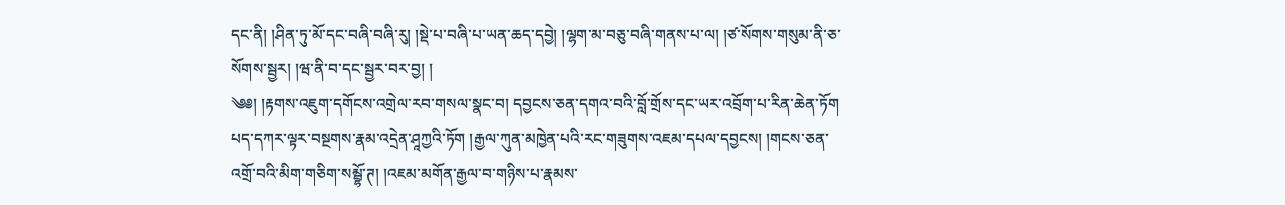དང་ནི། །ཤིན་ཏུ་མོ་དང་བཞི་བཞི་རུ། །སྡེ་པ་བཞི་པ་ཡན་ཆད་དབྱེ། །ལྷག་མ་བཅུ་བཞི་གནས་པ་ལ། །ཙ་སོགས་གསུམ་ནི་ཅ་སོགས་སྦྱར། །ཝ་ནི་བ་དང་སྦྱར་བར་བྱ། །
༄༅། །རྟགས་འཇུག་དགོངས་འགྲེལ་རབ་གསལ་སྣང་བ། དབྱངས་ཅན་དགའ་བའི་བློ་གྲོས་དང་ཡར་འབྲོག་པ་རིན་ཆེན་ཏོག པད་དཀར་ལྟར་བསྔགས་རྣམ་འདྲེན་ཤཱཀྱའི་ཏོག །རྒྱལ་ཀུན་མཁྱེན་པའི་རང་གཟུགས་འཇམ་དཔལ་དབྱངས། །གངས་ཅན་འགྲོ་བའི་མིག་གཅིག་སམྦྷོ་ཊ། །འཇམ་མགོན་རྒྱལ་བ་གཉིས་པ་རྣམས་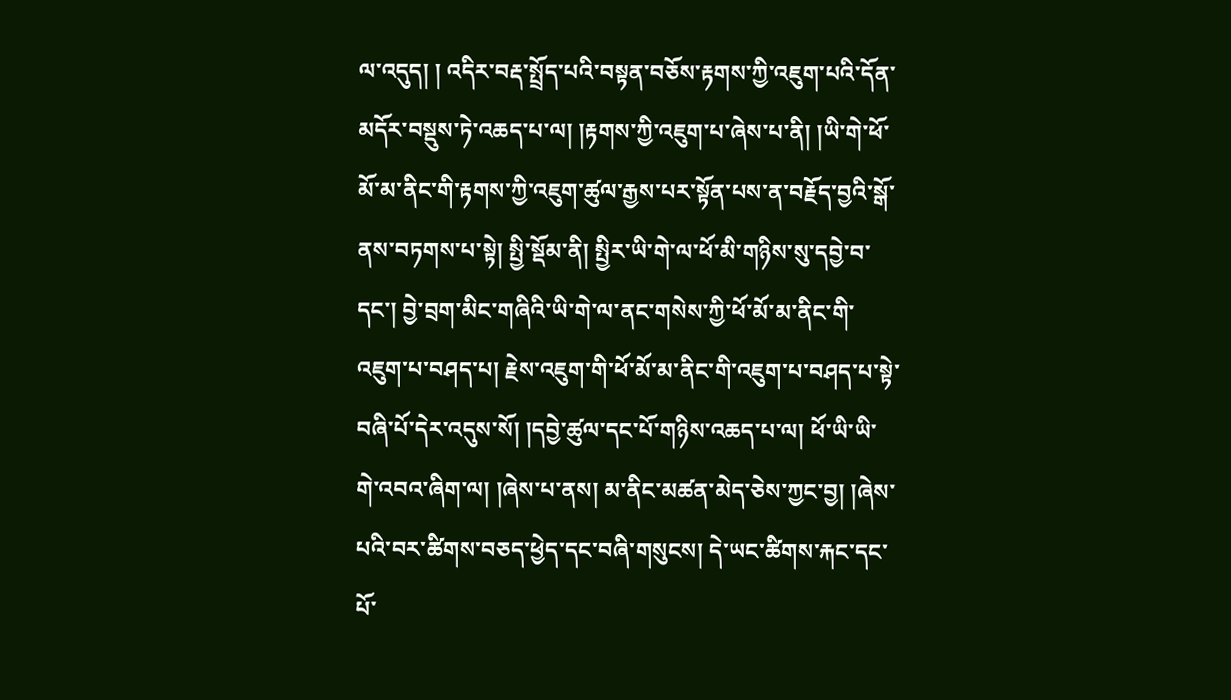ལ་འདུད། ། འདིར་བརྡ་སྤྲོད་པའི་བསྟན་བཅོས་རྟགས་ཀྱི་འཇུག་པའི་དོན་མདོར་བསྡུས་ཏེ་འཆད་པ་ལ། །རྟགས་ཀྱི་འཇུག་པ་ཞེས་པ་ནི། །ཡི་གེ་ཕོ་མོ་མ་ནིང་གི་རྟགས་ཀྱི་འཇུག་ཚུལ་རྒྱས་པར་སྟོན་པས་ན་བརྗོད་བྱའི་སྒོ་ནས་བཏགས་པ་སྟེ། སྤྱི་སྡོམ་ནི། སྤྱིར་ཡི་གེ་ལ་ཕོ་མི་གཉིས་སུ་དབྱེ་བ་དང་། བྱེ་བྲག་མིང་གཞིའི་ཡི་གེ་ལ་ནང་གསེས་ཀྱི་ཕོ་མོ་མ་ནིང་གི་འཇུག་པ་བཤད་པ། རྗེས་འཇུག་གི་ཕོ་མོ་མ་ནིང་གི་འཇུག་པ་བཤད་པ་སྟེ་བཞི་པོ་དེར་འདུས་སོ། །དབྱེ་ཚུལ་དང་པོ་གཉིས་འཆད་པ་ལ། ཕོ་ཡི་ཡི་གེ་འབའ་ཞིག་ལ། །ཞེས་པ་ནས། མ་ནིང་མཚན་མེད་ཅེས་ཀྱང་བྱ། །ཞེས་པའི་བར་ཚིགས་བཅད་ཕྱེད་དང་བཞི་གསུངས། དེ་ཡང་ཚིགས་རྐང་དང་པོ་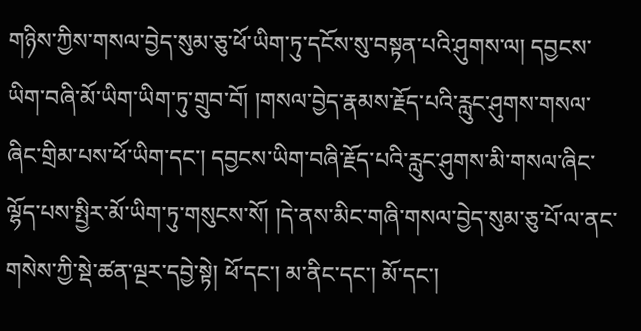གཉིས་ཀྱིས་གསལ་བྱེད་སུམ་ཅུ་ཕོ་ཡིག་ཏུ་དངོས་སུ་བསྟན་པའི་ཤུགས་ལ། དབྱངས་ཡིག་བཞི་མོ་ཡིག་ཡིག་ཏུ་གྲུབ་བོ། །གསལ་བྱེད་རྣམས་རྗོད་པའི་རླུང་ཤུགས་གསལ་ཞིང་གྲིམ་པས་ཕོ་ཡིག་དང་། དབྱངས་ཡིག་བཞི་རྗོད་པའི་རླུང་ཤུགས་མི་གསལ་ཞིང་ལྷོད་པས་སྤྱིར་མོ་ཡིག་ཏུ་གསུངས་སོ། །དེ་ནས་མིང་གཞི་གསལ་བྱེད་སུམ་ཅུ་པོ་ལ་ནང་གསེས་ཀྱི་སྡེ་ཚན་ལྔར་དབྱེ་སྟེ། ཕོ་དང་། མ་ནིང་དང་། མོ་དང་།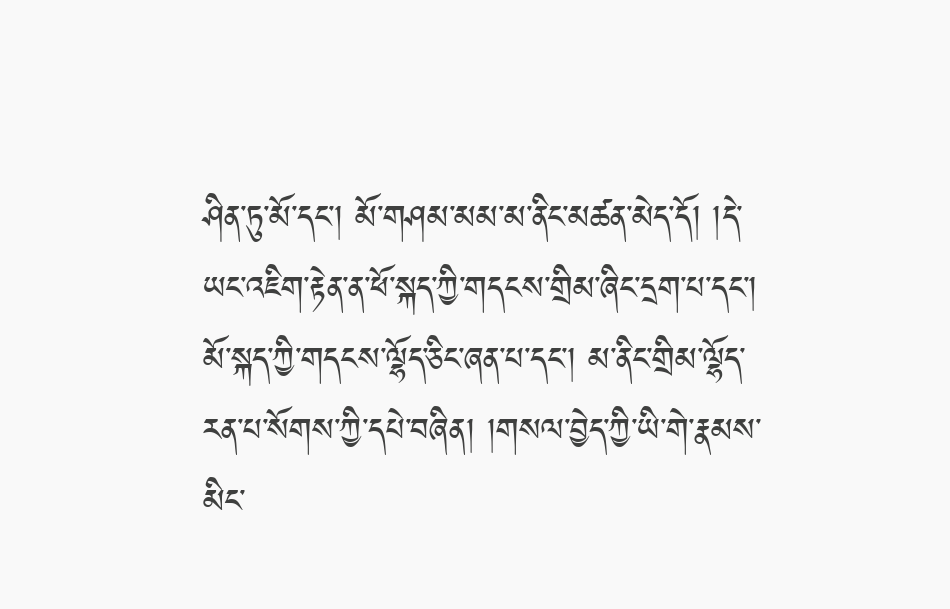ཤིན་ཏུ་མོ་དང་། མོ་གཤམ་མམ་མ་ནིང་མཚན་མེད་དོ། །དེ་ཡང་འཇིག་རྟེན་ན་ཕོ་སྐད་ཀྱི་གདངས་གྲིམ་ཞིང་དྲག་པ་དང་། མོ་སྐད་ཀྱི་གདངས་ལྷོད་ཅིང་ཞན་པ་དང་། མ་ནིང་གྲིམ་ལྷོད་རན་པ་སོགས་ཀྱི་དཔེ་བཞིན། །གསལ་བྱེད་ཀྱི་ཡི་གེ་རྣམས་མིང་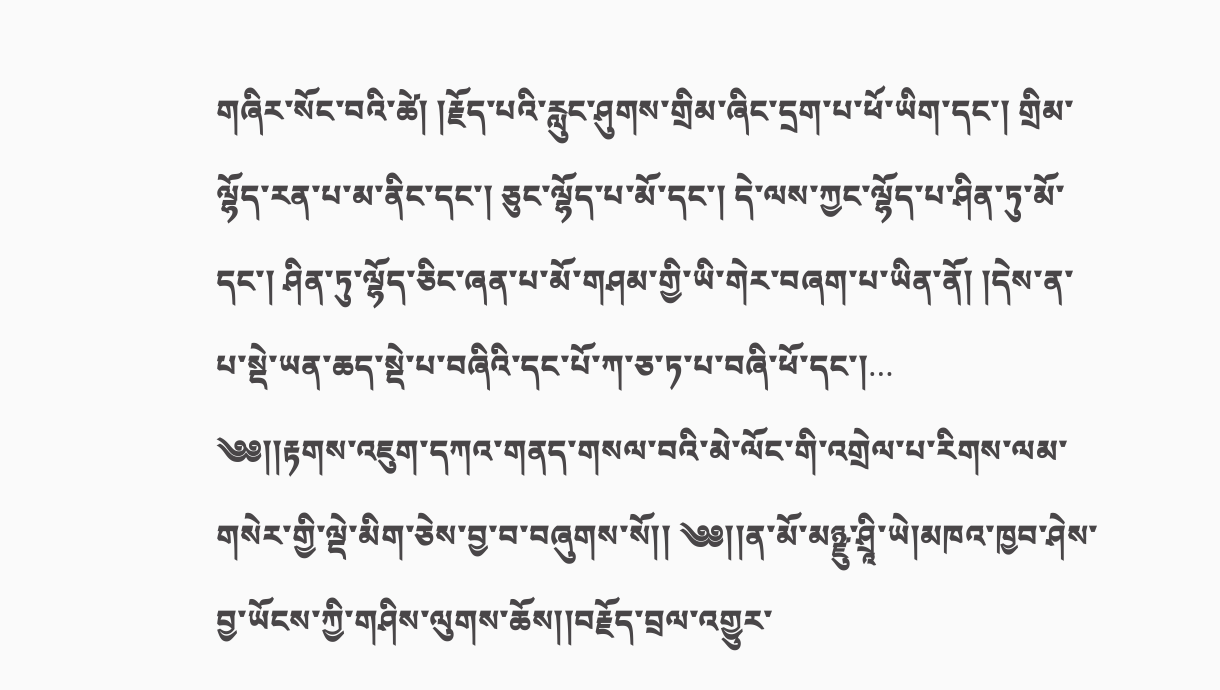གཞིར་སོང་བའི་ཚེ། །རྗོད་པའི་རླུང་ཤུགས་གྲིམ་ཞིང་དྲག་པ་ཕོ་ཡིག་དང་། གྲིམ་ལྷོད་རན་པ་མ་ནིང་དང་། ཅུང་ལྷོད་པ་མོ་དང་། དེ་ལས་ཀྱང་ལྷོད་པ་ཤིན་ཏུ་མོ་དང་། ཤིན་ཏུ་ལྷོད་ཅིང་ཞན་པ་མོ་གཤམ་གྱི་ཡི་གེར་བཞག་པ་ཡིན་ནོ། །དེས་ན་པ་སྡེ་ཡན་ཆད་སྡེ་པ་བཞིའི་དང་པོ་ཀ་ཅ་ཏ་པ་བཞི་ཕོ་དང་།…
༄༅།།རྟགས་འཇུག་དཀའ་གནད་གསལ་བའི་མེ་ལོང་གི་འགྲེལ་པ་རིགས་ལམ་གསེར་གྱི་ལྡེ་མིག་ཅེས་བྱ་བ་བཞུགས་སོ།། ༄༅།།ན་མོ་མཉྫུ་ཤྲཱི་ཡེ།མཁའ་ཁྱབ་ཤེས་བྱ་ཡོངས་ཀྱི་གཤིས་ལུགས་ཆོས།།བརྗོད་བྲལ་འགྱུར་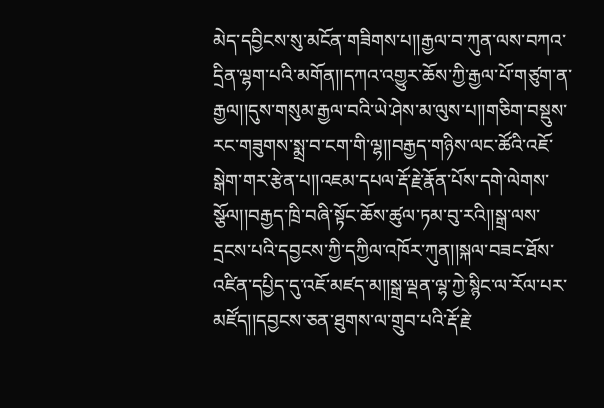མེད་དབྱིངས་སུ་མངོན་གཟིགས་པ།།རྒྱལ་བ་ཀུན་ལས་བཀའ་དྲིན་ལྷག་པའི་མགོན།།དཀའ་འགྱུར་ཆོས་ཀྱི་རྒྱལ་པོ་གཙུག་ན་རྒྱལ།།དུས་གསུམ་རྒྱལ་བའི་ཡེ་ཤེས་མ་ལུས་པ།།གཅིག་བསྡུས་རང་གཟུགས་སྨྲ་བ་ངག་གི་ལྷ།།བརྒྱད་གཉིས་ལང་ཚོའི་འཇོ་སྒེག་གར་རྩེན་པ།།འཇམ་དཔལ་རྡོ་རྗེ་རྣོན་པོས་དགེ་ལེགས་སྩོལ།།བརྒྱད་ཁྲི་བཞི་སྟོང་ཆོས་ཚུལ་ཏམ་བུ་རའི།།སྒྲ་ལས་དྲངས་པའི་དབྱངས་ཀྱི་དཀྱིལ་འཁོར་ཀུན།།སྐལ་བཟང་ཐོས་འཛིན་དཔྱིད་དུ་འཇོ་མཛད་མ།།སྒྲ་ལྡན་ལྷ་ཀྱེ་སྙིང་ལ་རོལ་པར་མཛོད།།དབྱངས་ཅན་ཐུགས་ལ་གྲུབ་པའི་རྡོ་རྗེ་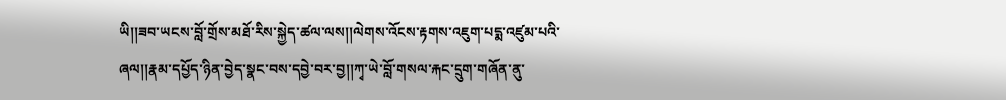ཡི།།ཟབ་ཡངས་བློ་གྲོས་མཐོ་རིས་སྐྱེད་ཚལ་ལས།།ལེགས་འོངས་རྟགས་འཇུག་པདྨ་འཛུམ་པའི་ཞལ།།རྣམ་དཔྱོད་ཉིན་བྱེད་སྣང་བས་དབྱེ་བར་བྱ།།ཀྭ་ཡེ་བློ་གསལ་རྐང་དྲུག་གཞོན་ནུ་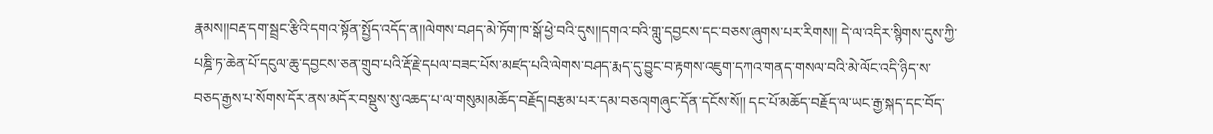རྣམས།།བརྡ་དག་སྦྲང་རྩིའི་དགའ་སྟོན་སྤྱོད་འདོད་ན།།ལེགས་བཤད་མེ་ཏོག་ཁ་སྒོ་ཕྱེ་བའི་དུས།།དགའ་བའི་གླུ་དབྱངས་དང་བཅས་ཞུགས་པར་རིགས།། དེ་ལ་འདིར་སྙིགས་དུས་ཀྱི་པཎྜི་ཏ་ཆེན་པོ་དངུལ་ཆུ་དབྱངས་ཅན་གྲུབ་པའི་རྡོ་རྗེ་དཔལ་བཟང་པོས་མཛད་པའི་ལེགས་བཤད་རྨད་དུ་བྱུང་བ་རྟགས་འཇུག་དཀའ་གནད་གསལ་བའི་མེ་ལོང་འདི་ཉིད་ས་བཅད་རྒྱས་པ་སོགས་དོར་ནས་མདོར་བསྡུས་སུ་འཆད་པ་ལ་གསུམ།མཆོད་བརྗོད།བརྩམ་པར་དམ་བཅའ།གཞུང་དོན་དངོས་སོ།། དང་པོ་མཆོད་བརྗོད་ལ་ཡང་རྒྱ་སྐད་དང་བོད་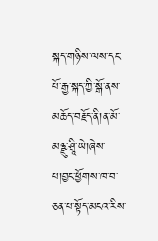སྐད་གཉིས་ལས་དང་པོ་རྒྱ་སྐད་ཀྱི་སྒོ་ནས་མཆོད་བརྗོད་ནི།ན་མོ་མཉྫུ་ཤྲཱི་ཡེ།ཞེས་པ།བྱང་ཕྱོགས་ཁ་བ་ཅན་པ་སྟོད་མངའ་རིས་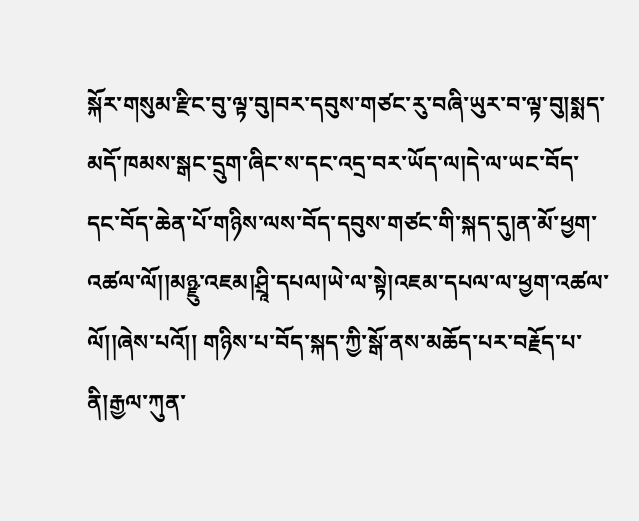སྐོར་གསུམ་རྫིང་བུ་ལྟ་བུ།བར་དབུས་གཙང་རུ་བཞི་ཡུར་བ་ལྟ་བུ།སྨད་མདོ་ཁམས་སྒང་དྲུག་ཞིང་ས་དང་འདྲ་བར་ཡོད་ལ།དེ་ལ་ཡང་བོད་དང་བོད་ཆེན་པོ་གཉིས་ལས་བོད་དབུས་གཙང་གི་སྐད་དུ།ན་མོ་ཕྱག་འཚལ་ལོ།།མཉྫུ་འཇམ།ཤྲཱི་དཔལ།ཡེ་ལ་སྟེ།འཇམ་དཔལ་ལ་ཕྱག་འཚལ་ལོ།།ཞེས་པའོ།། གཉིས་པ་བོད་སྐད་ཀྱི་སྒོ་ནས་མཆོད་པར་བརྗོད་པ་ནི།རྒྱལ་ཀུན་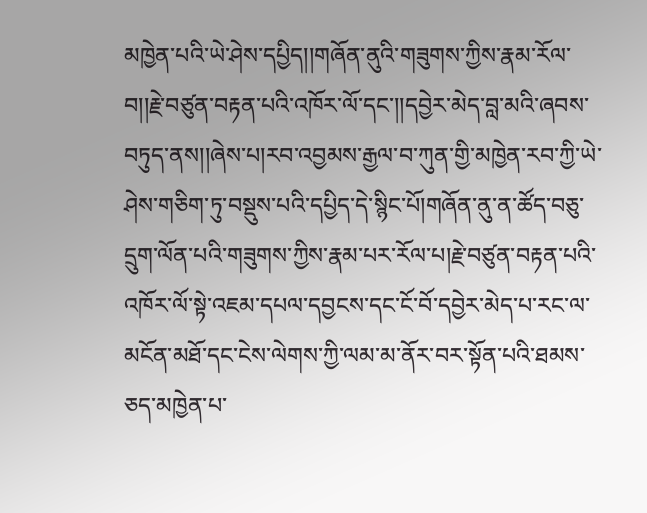མཁྱེན་པའི་ཡེ་ཤེས་དཔྱིད།།གཞོན་ནུའི་གཟུགས་ཀྱིས་རྣམ་རོལ་བ།།རྗེ་བཙུན་བརྟན་པའི་འཁོར་ལོ་དང་།།དབྱེར་མེད་བླ་མའི་ཞབས་བཏུད་ནས།།ཞེས་པ།རབ་འབྱམས་རྒྱལ་བ་ཀུན་གྱི་མཁྱེན་རབ་ཀྱི་ཡེ་ཤེས་གཅིག་ཏུ་བསྡུས་པའི་དཔྱིད་དེ་སྙིང་པོ།གཞོན་ནུ་ན་ཚོད་བཅུ་དྲུག་ལོན་པའི་གཟུགས་ཀྱིས་རྣམ་པར་རོལ་པ།རྗེ་བཙུན་བརྟན་པའི་འཁོར་ལོ་སྟེ་འཇམ་དཔལ་དབྱངས་དང་ངོ་བོ་དབྱེར་མེད་པ་རང་ལ་མངོན་མཐོ་དང་ངེས་ལེགས་ཀྱི་ལམ་མ་ནོར་བར་སྟོན་པའི་ཐམས་ཅད་མཁྱེན་པ་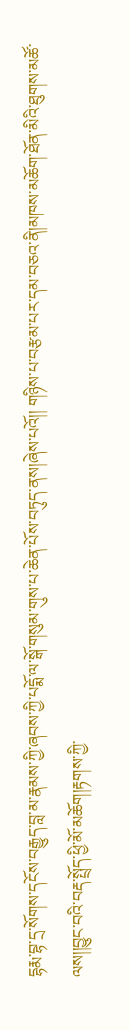དྷརྨ་བྷ་དྲ་སོགས་དངོས་བརྒྱུད་བླ་མ་རྣམས་ཀྱི་ཞབས་ཀྱི་པདྨོ་ལ་སྒོ་གསུམ་གུས་པ་ཆེན་པོས་བཏུད་ནས།ཞེས་པའོ།། གཉིས་པ་བརྩམ་པར་དམ་བཅའ་ནི།མཁས་མཆོག་ཐོན་མིའི་ཐུགས་མཚོ་ལས།།བྱུང་བའི་བརྡ་སྤྲོད་ཕྱི་མོ་མཆོག།རྟགས་ཀྱི་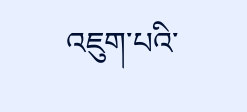འཇུག་པའི་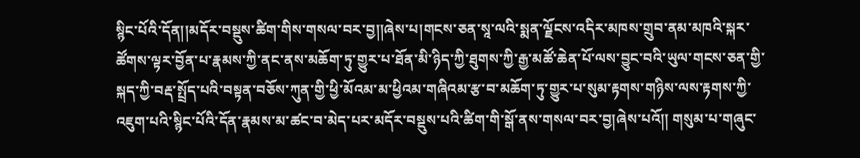སྙིང་པོའི་དོན།།མདོར་བསྡུས་ཚིག་གིས་གསལ་བར་བྱ།།ཞེས་པ།གངས་ཅན་སཱ་ལའི་སྨན་ལྗོངས་འདིར་མཁས་གྲུབ་ནམ་མཁའི་སྐར་ཚོགས་ལྟར་བྱོན་པ་རྣམས་ཀྱི་ནང་ནས་མཆོག་ཏུ་གྱུར་པ་ཐོན་མི་ཉིད་ཀྱི་ཐུགས་ཀྱི་རྒྱ་མཚོ་ཆེན་པོ་ལས་བྱུང་བའི་ཡུལ་གངས་ཅན་གྱི་སྐད་ཀྱི་བརྡ་སྤྲོད་པའི་བསྟན་བཅོས་ཀུན་གྱི་ཕྱི་མོའམ་མ་ཕྱིའམ་གཞིའམ་རྩ་བ་མཆོག་ཏུ་གྱུར་པ་སུམ་རྟགས་གཉིས་ལས་རྟགས་ཀྱི་འཇུག་པའི་སྙིང་པོའི་དོན་རྣམས་མ་ཚང་བ་མེད་པར་མདོར་བསྡུས་པའི་ཚིག་གི་སྒོ་ནས་གསལ་བར་བྱ།ཞེས་པའོ།། གསུམ་པ་གཞུང་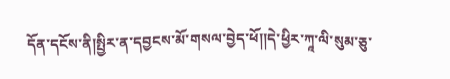དོན་དངོས་ནི།སྤྱིར་ན་དབྱངས་མོ་གསལ་བྱེད་ཕོ།།དེ་ཕྱིར་ཀཱ་ལི་སུམ་ཅུ་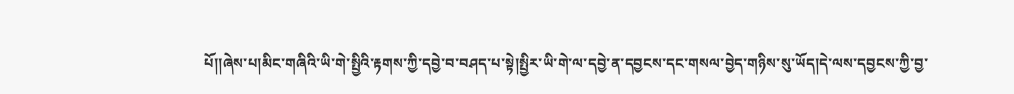པོ།།ཞེས་པ།མིང་གཞིའི་ཡི་གེ་སྤྱིའི་རྟགས་ཀྱི་དབྱེ་བ་བཤད་པ་སྟེ།སྤྱིར་ཡི་གེ་ལ་དབྱེ་ན་དབྱངས་དང་གསལ་བྱེད་གཉིས་སུ་ཡོད།དེ་ལས་དབྱངས་ཀྱི་བྱ་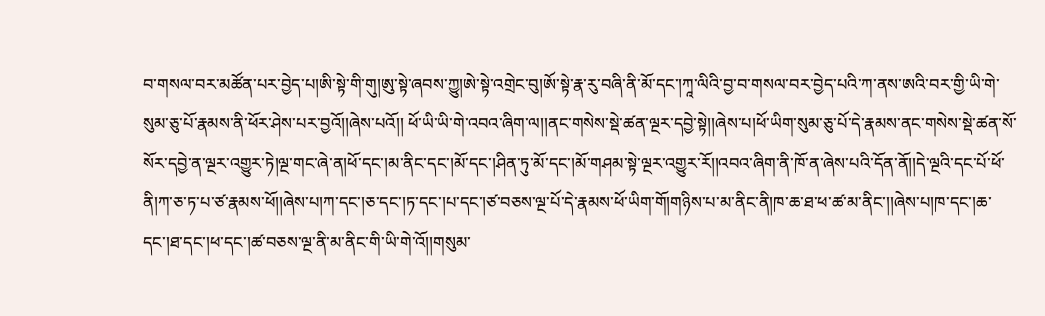བ་གསལ་བར་མཚོན་པར་བྱེད་པ།ཨི་སྟེ་གི་གུ།ཨུ་སྟེ་ཞབས་ཀྱུ།ཨེ་སྟེ་འགྲེང་བུ།ཨོ་སྟེ་རྣ་རུ་བཞི་ནི་མོ་དང་།ཀཱ་ལིའི་བྱ་བ་གསལ་བར་བྱེད་པའི་ཀ་ནས་ཨའི་བར་གྱི་ཡི་གེ་སུམ་ཅུ་པོ་རྣམས་ནི་ཕོར་ཤེས་པར་བྱའོ།།ཞེས་པའོ།། ཕོ་ཡི་ཡི་གེ་འབའ་ཞིག་ལ།།ནང་གསེས་སྡེ་ཚན་ལྔར་དབྱེ་སྟེ།།ཞེས་པ།ཕོ་ཡིག་སུམ་ཅུ་པོ་དེ་རྣམས་ནང་གསེས་སྡེ་ཚན་སོ་སོར་དབྱེ་ན་ལྔར་འགྱུར་ཏེ།ལྔ་གང་ཞེ་ན།ཕོ་དང་།མ་ནིང་དང་།མོ་དང་།ཤིན་ཏུ་མོ་དང་།མོ་གཤམ་སྟེ་ལྔར་འགྱུར་རོ།།འབའ་ཞིག་ནི་ཁོ་ན་ཞེས་པའི་དོན་ནོ།།དེ་ལྔའི་དང་པོ་ཕོ་ནི།ཀ་ཅ་ཏ་པ་ཙ་རྣམས་ཕོ།།ཞེས་པ།ཀ་དང་།ཅ་དང་།ཏ་དང་།པ་དང་།ཙ་བཅས་ལྔ་པོ་དེ་རྣམས་ཕོ་ཡིག་གོ།གཉིས་པ་མ་ནིང་ནི།ཁ་ཆ་ཐ་ཕ་ཚ་མ་ནིང་།།ཞེས་པ།ཁ་དང་།ཆ་དང་།ཐ་དང་།ཕ་དང་།ཚ་བཅས་ལྔ་ནི་མ་ནིང་གི་ཡི་གེ་འོ།།གསུམ་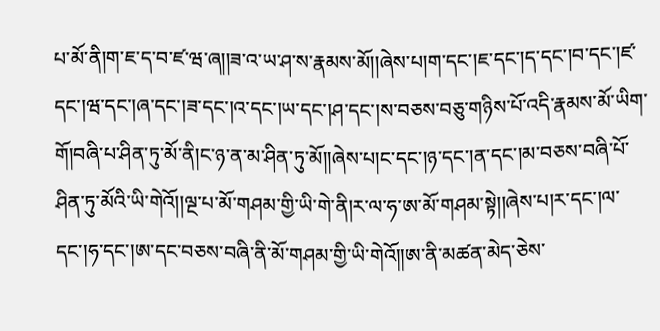པ་མོ་ནི།ག་ཇ་ད་བ་ཛ་ཝ་ཞ།།ཟ་འ་ཡ་ཤ་ས་རྣམས་མོ།།ཞེས་པ།ག་དང་།ཇ་དང་།ད་དང་།བ་དང་།ཛ་དང་།ཝ་དང་།ཞ་དང་།ཟ་དང་།འ་དང་།ཡ་དང་།ཤ་དང་།ས་བཅས་བཅུ་གཉིས་པོ་འདི་རྣམས་མོ་ཡིག་གོ།བཞི་པ་ཤིན་ཏུ་མོ་ནི།ང་ཉ་ན་མ་ཤིན་ཏུ་མོ།།ཞེས་པ།ང་དང་།ཉ་དང་།ན་དང་།མ་བཅས་བཞི་པོ་ཤིན་ཏུ་མོའི་ཡི་གེའོ།།ལྔ་པ་མོ་གཤམ་གྱི་ཡི་གེ་ནི།ར་ལ་ཧ་ཨ་མོ་གཤམ་སྟེ།།ཞེས་པ།ར་དང་།ལ་དང་།ཧ་དང་།ཨ་དང་བཅས་བཞི་ནི་མོ་གཤམ་གྱི་ཡི་གེའོ།།ཨ་ནི་མཚན་མེད་ཅེས་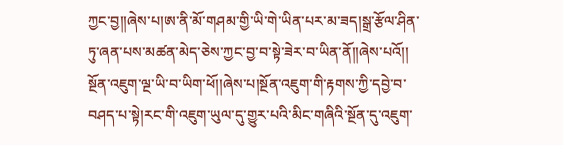ཀྱང་བྱ།།ཞེས་པ།ཨ་ནི་མོ་གཤམ་གྱི་ཡི་གེ་ཡིན་པར་མ་ཟད།སྒྲ་རྩོལ་ཤིན་ཏུ་ཞན་པས་མཚན་མེད་ཅེས་ཀྱང་བྱ་བ་སྟེ་ཟེར་བ་ཡིན་ནོ།།ཞེས་པའོ།། སྔོན་འཇུག་ལྔ་ཡི་བ་ཡིག་ཕོ།།ཞེས་པ།སྔོན་འཇུག་གི་རྟགས་ཀྱི་དབྱེ་བ་བཤད་པ་སྟེ།རང་གི་འཇུག་ཡུལ་དུ་གྱུར་པའི་མིང་གཞིའི་སྔོན་དུ་འཇུག་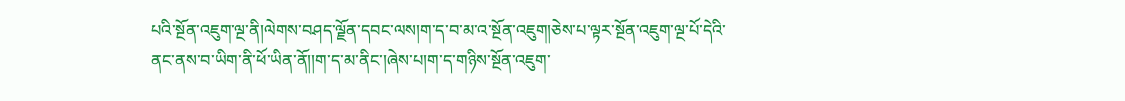པའི་སྔོན་འཇུག་ལྔ་ནི།ལེགས་བཤད་ལྗོན་དབང་ལས།ག་ད་བ་མ་འ་སྔོན་འཇུག།ཅེས་པ་ལྟར་སྔོན་འཇུག་ལྔ་པོ་དེའི་ནང་ནས་བ་ཡིག་ནི་ཕོ་ཡིན་ནོ།།ག་ད་མ་ནིང་།ཞེས་པ།ག་ད་གཉིས་སྔོན་འཇུག་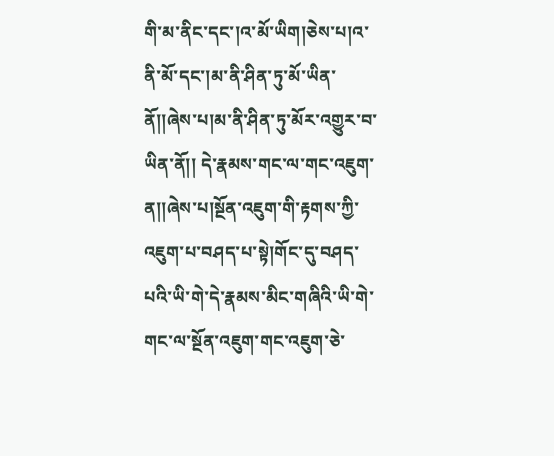གི་མ་ནིང་དང་།འ་མོ་ཡིག།ཅེས་པ།འ་ནི་མོ་དང་།མ་ནི་ཤིན་ཏུ་མོ་ཡིན་ནོ།།ཞེས་པ།མ་ནི་ཤིན་ཏུ་མོར་འགྱུར་བ་ཡིན་ནོ།། དེ་རྣམས་གང་ལ་གང་འཇུག་ན།།ཞེས་པ།སྔོན་འཇུག་གི་རྟགས་ཀྱི་འཇུག་པ་བཤད་པ་སྟེ།གོང་དུ་བཤད་པའི་ཡི་གེ་དེ་རྣམས་མིང་གཞིའི་ཡི་གེ་གང་ལ་སྔོན་འཇུག་གང་འཇུག་ཅེ་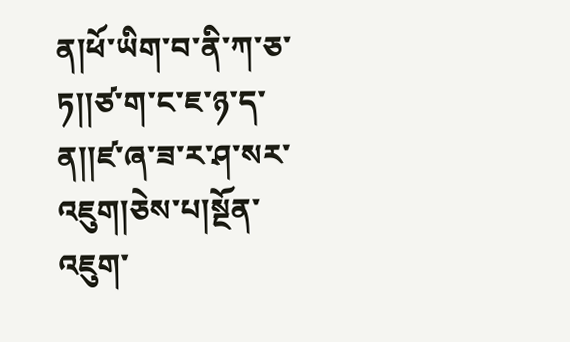ན།ཕོ་ཡིག་བ་ནི་ཀ་ཅ་ཏ།།ཙ་ག་ང་ཇ་ཉ་ད་ན།།ཛ་ཞ་ཟ་ར་ཤ་སར་འཇུག།ཅེས་པ།སྔོན་འཇུག་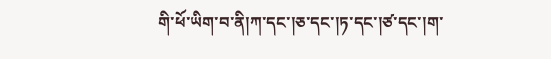གི་ཕོ་ཡིག་བ་ནི།ཀ་དང་།ཅ་དང་།ཏ་དང་།ཙ་དང་།ག་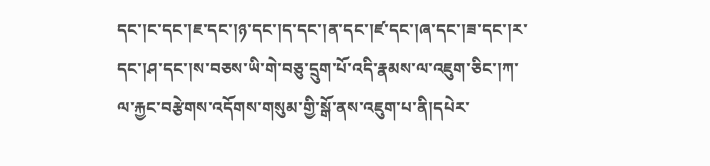དང་།ང་དང་།ཇ་དང་།ཉ་དང་།ད་དང་།ན་དང་།ཛ་དང་།ཞ་དང་།ཟ་དང་།ར་དང་།ཤ་དང་།ས་བཅས་ཡི་གེ་བཅུ་དྲུག་པོ་འདི་རྣམས་ལ་འཇུག་ཅིང་།ཀ་ལ་རྐྱང་བརྩེགས་འདོགས་གསུམ་གྱི་སྒོ་ནས་འཇུག་པ་ནི།དཔེར་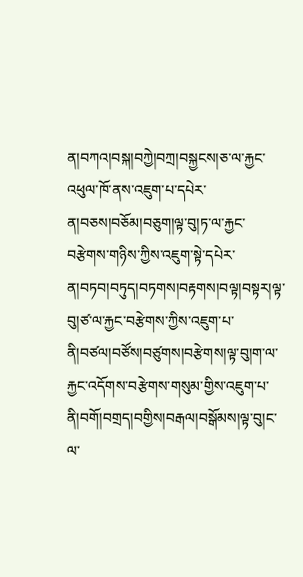ན།བཀའ།བསྐ།བཀྱེ།བཀྲ།བསྐྱངས།ཅ་ལ་རྐྱང་འཕུལ་ཁོ་ནས་འཇུག་པ་དཔེར་ན།བཅས།བཅོམ།བཅུག།ལྟ་བུ།ཏ་ལ་རྐྱང་བརྩེགས་གཉིས་ཀྱིས་འཇུག་སྟེ་དཔེར་ན།བཏབ།བཏུད།བཏགས།བརྟགས།བལྟ།བསྟར།ལྟ་བུ།ཙ་ལ་རྐྱང་བརྩེགས་ཀྱིས་འཇུག་པ་ནི།བཙལ།བཙོས།བཙུགས།བརྩེགས།ལྟ་བུ།ག་ལ་རྐྱང་འདོགས་བརྩེགས་གསུམ་གྱིས་འཇུག་པ་ནི།བགོ།བགྲད།བགྱིས།བརྒལ།བསྒོམས།ལྟ་བུ།ང་ལ་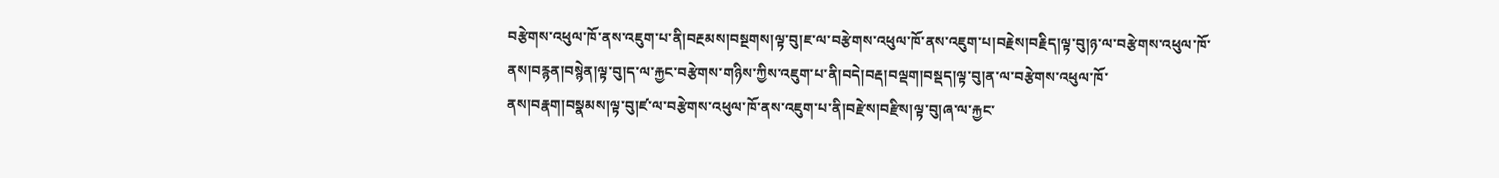བརྩེགས་འཕུལ་ཁོ་ནས་འཇུག་པ་ནི།བརྔམས།བསྔགས།ལྟ་བུ།ཇ་ལ་བརྩེགས་འཕུལ་ཁོ་ནས་འཇུག་པ།བརྗེས།བརྗིད།ལྟ་བུ།ཉ་ལ་བརྩེགས་འཕུལ་ཁོ་ནས།བརྙན།བསྙེན།ལྟ་བུ།ད་ལ་རྐྱང་བརྩེགས་གཉིས་ཀྱིས་འཇུག་པ་ནི།བདེ།བརྡ།བལྡག།བསྡད།ལྟ་བུ།ན་ལ་བརྩེགས་འཕུལ་ཁོ་ནས།བརྣག།བསྣམས།ལྟ་བུ།ཛ་ལ་བརྩེགས་འཕུལ་ཁོ་ནས་འཇུག་པ་ནི།བརྫེས།བརྫིས།ལྟ་བུ།ཞ་ལ་རྐྱང་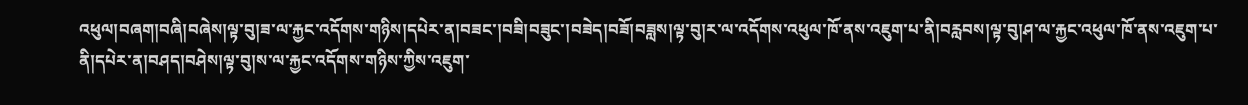འཕུལ།བཞག།བཞི།བཞེས།ལྟ་བུ།ཟ་ལ་རྐྱང་འདོགས་གཉིས།དཔེར་ན།བཟང་།བཟི།བཟུང་།བཟེད།བཟོ།བཟླས།ལྟ་བུ།ར་ལ་འདོགས་འཕུལ་ཁོ་ནས་འཇུག་པ་ནི།བརླབས།ལྟ་བུ།ཤ་ལ་རྐྱང་འཕུལ་ཁོ་ནས་འཇུག་པ་ནི།དཔེར་ན།བཤད།བཤེས།ལྟ་བུ།ས་ལ་རྐྱང་འདོགས་གཉིས་ཀྱིས་འཇུག་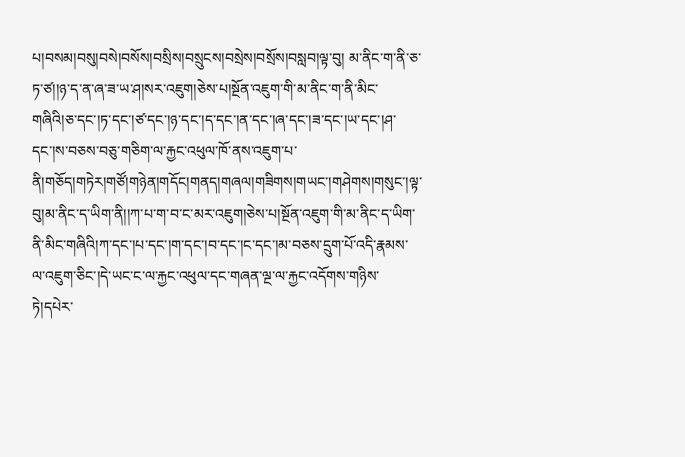པ།བསམ།བསུ།བསེ།བསོས།བསྲིས།བསྲུངས།བསྲེས།བསྲོས།བསླབ།ལྟ་བུ། མ་ནིང་ག་ནི་ཅ་ཏ་ཙ།།ཉ་ད་ན་ཞ་ཟ་ཡ་ཤ།སར་འཇུག།ཅེས་པ།སྔོན་འཇུག་གི་མ་ནིང་ག་ནི་མིང་གཞིའི།ཅ་དང་།ཏ་དང་།ཙ་དང་།ཉ་དང་།ད་དང་།ན་དང་།ཞ་དང་།ཟ་དང་།ཡ་དང་།ཤ་དང་།ས་བཅས་བཅུ་གཅིག་ལ་རྐྱང་འཕུལ་ཁོ་ནས་འཇུག་པ་ནི།གཅོད།གཏེར།གཙོ།གཉེན།གདོང།གནད།གཞལ།གཟིགས།གཡང་།གཤེགས།གསུང་།ལྟ་བུ།མ་ནིང་ད་ཡིག་ནི།།ཀ་པ་ག་བ་ང་མར་འཇུག།ཅེས་པ།སྔོན་འཇུག་གི་མ་ནིང་ད་ཡིག་ནི་མིང་གཞིའི།ཀ་དང་།པ་དང་།ག་དང་།བ་དང་།ང་དང་།མ་བཅས་དྲུག་པོ་འདི་རྣམས་ལ་འཇུག་ཅིང་།དེ་ཡང་ང་ལ་རྐྱང་འཕུལ་དང་གཞན་ལྔ་ལ་རྐྱང་འདོགས་གཉིས་ཏེ།དཔེར་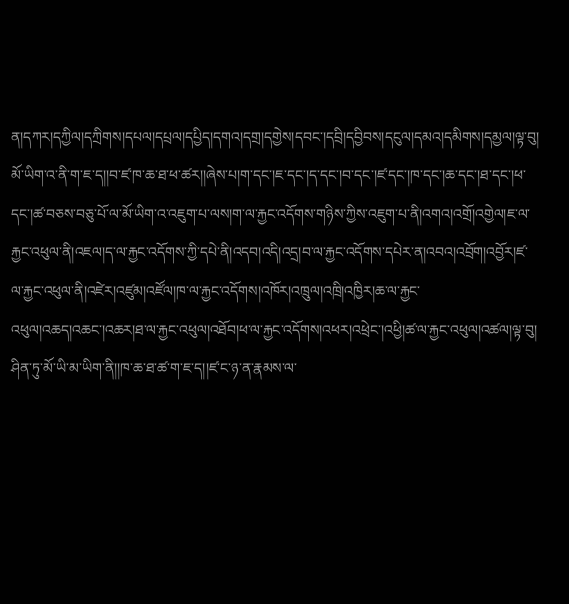ན།དཀར།དཀྱིལ།དཀྲིགས།དཔལ།དཔྲལ།དཔྱིད།དགའ།དགྲ།དགྱེས།དབང་།དབྲི།དབྱིབས།དངུལ།དམའ།དམིགས།དམྱལ།ལྟ་བུ། མོ་ཡིག་འ་ནི་ག་ཇ་ད།།བ་ཛ་ཁ་ཆ་ཐ་ཕ་ཚར།།ཞེས་པ།ག་དང་།ཇ་དང་།ད་དང་།བ་དང་།ཛ་དང་།ཁ་དང་།ཆ་དང་།ཐ་དང་།ཕ་དང་།ཚ་བཅས་བཅུ་པོ་ལ་མོ་ཡིག་འ་འཇུག་པ་ལས།ག་ལ་རྐྱང་འདོགས་གཉིས་ཀྱིས་འཇུག་པ་ནི།འགའ།འགྲོ།འགྱེལ།ཇ་ལ་རྐྱང་འཕུལ་ནི།འཇལ།ད་ལ་རྐྱང་འདོགས་ཀྱི་དཔེ་ནི།འདབ།འདི།འདྲ།བ་ལ་རྐྱང་འདོགས་དཔེར་ན།འབའ།འབྲོག།འབྱོར།ཛ་ལ་རྐྱང་འཕུལ་ནི།འཛེར།འཛུམ།འཛོལ།ཁ་ལ་རྐྱང་འདོགས།འཁོར།འཁྲུལ།འཁྲི།འཁྱིར།ཆ་ལ་རྐྱང་འཕུལ།འཆད།འཆང་།འཆར།ཐ་ལ་རྐྱང་འཕུལ།འཐོབ།ཕ་ལ་རྐྱང་འདོགས།འཕར།འཕྲེང་།འཕྱི།ཚ་ལ་རྐྱང་འཕུལ།འཚལ།ལྟ་བུ། ཤིན་ཏུ་མོ་ཡི་མ་ཡིག་ནི།།ཁ་ཆ་ཐ་ཚ་ག་ཇ་ད།།ཛ་ང་ཉ་ན་རྣམས་ལ་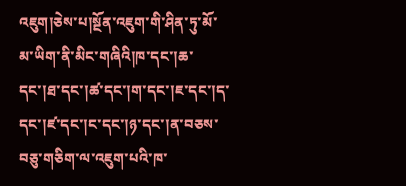འཇུག།ཅེས་པ།སྔོན་འཇུག་གི་ཤིན་ཏུ་མོ་མ་ཡིག་ནི་མིང་གཞིའི།ཁ་དང་།ཆ་དང་།ཐ་དང་།ཚ་དང་།ག་དང་།ཇ་དང་།ད་དང་།ཛ་དང་།ང་དང་།ཉ་དང་།ན་བཅས་བཅུ་གཅིག་ལ་འཇུག་པའི་ཁ་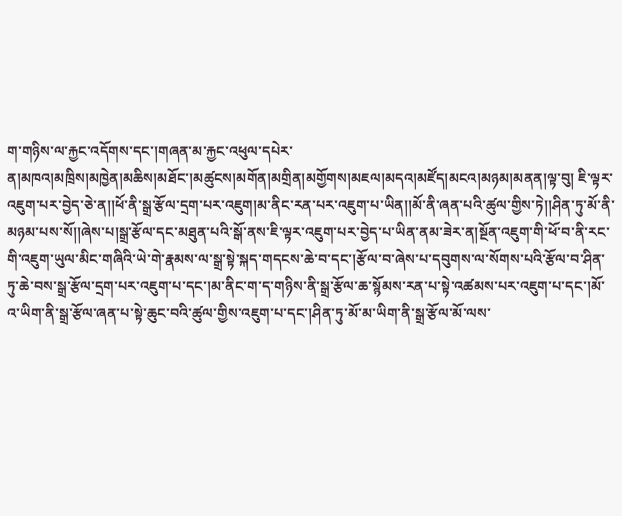ག་གཉིས་ལ་རྐྱང་འདོགས་དང་།གཞན་མ་རྐྱང་འཕུལ་དཔེར་ན།མཁའ།མཁྲིས།མཁྱེན།མཆིས།མཐོང་།མཚུངས།མགོན།མགྲིན།མགྱོགས།མཇལ།མདའ།མཛོད།མངའ།མཉམ།མནན།ལྟ་བུ། ཇི་ལྟར་འཇུག་པར་བྱེད་ཅེ་ན།།ཕོ་ནི་སྒྲ་རྩོལ་དྲག་པར་འཇུག།མ་ནིང་རན་པར་འཇུག་པ་ཡིན།།མོ་ནི་ཞན་པའི་ཚུལ་གྱིས་ཏེ།།ཤིན་ཏུ་མོ་ནི་མཉམ་པས་སོ།།ཞེས་པ།སྒྲ་རྩོལ་དང་མཐུན་པའི་སྒོ་ནས་ཇི་ལྟར་འཇུག་པར་བྱེད་པ་ཡིན་ནམ་ཟེར་ན།སྔོན་འཇུག་གི་ཕོ་བ་ནི་རང་གི་འཇུག་ཡུལ་མིང་གཞིའི་ཡེ་གེ་རྣམས་ལ་སྒྲ་སྟེ་སྐད་གདངས་ཆེ་བ་དང་།རྩོལ་བ་ཞེས་པ་དབུགས་ལ་སོགས་པའི་རྩོལ་བ་ཤིན་ཏུ་ཆེ་བས་སྒྲ་རྩོལ་དྲག་པར་འཇུག་པ་དང་།མ་ནིང་ག་ད་གཉིས་ནི་སྒྲ་རྩོལ་ཆ་སྙོམས་རན་པ་སྟེ་འཚམས་པར་འཇུག་པ་དང་།མོ་འ་ཡིག་ནི་སྒྲ་རྩོལ་ཞན་པ་སྟེ་ཆུང་བའི་ཚུལ་གྱིས་འཇུག་པ་དང་།ཤིན་ཏུ་མོ་མ་ཡིག་ནི་སྒྲ་རྩོལ་མོ་ལས་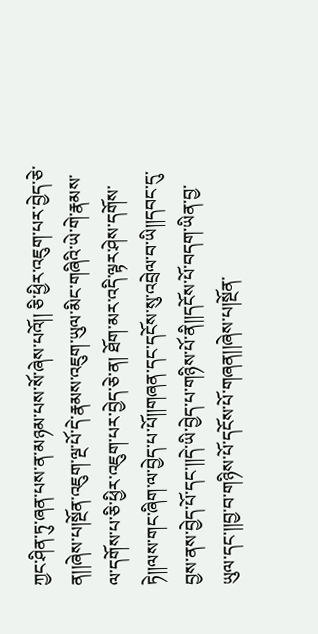ཀྱང་ཤིན་ཏུ་ཞན་པས་ན་མཉམ་པས་སོ་ཞེས་པའོ།། ཅི་ཕྱིར་འཇུག་པར་བྱེད་ཅེ་ན།།ཞེས་པ།སྔོན་འཇུག་ལྔ་པོ་དེ་རྣམས་འཇུག་ཡུལ་མིང་གཞིའི་ཡེ་གེ་རྣམས་ལ་དགོས་པ་ཅི་ཕྱིར་འཇུག་པར་བྱེད་ཅེ་ན། ཐོག་མར་འདི་ལྟར་ཤེས་དགོས་ཏེ།།ལས་གང་ཞིག་ལ་བྱེད་པ་པོ།།གཞན་དང་དངོས་སུ་འབྲེལ་བ་ཡི།།དབང་དུ་བྱས་ནས་བྱེད་པོ་དང་།།དེ་ཡི་བྱེད་པ་གཉིས་པོ་ནི།།དངོས་པོ་བདག་ཡིན་བྱ་ཡུལ་དང་།།བྱ་བ་གཉིས་པོ་དངོས་པོ་གཞན།།ཞེས་པ།སྔོན་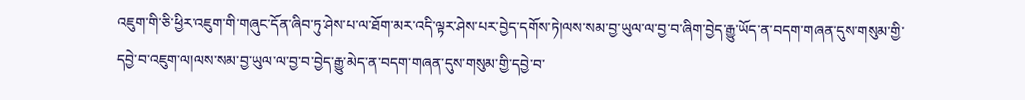འཇུག་གི་ཅི་ཕྱིར་འཇུག་གི་གཞུང་དོན་ཞིབ་ཏུ་ཤེས་པ་ལ་ཐོག་མར་འདི་ལྟར་ཤེས་པར་བྱེད་དགོས་ཏེ།ལས་སམ་བྱ་ཡུལ་ལ་བྱ་བ་ཞིག་བྱེད་རྒྱུ་ཡོད་ན་བདག་གཞན་དུས་གསུམ་གྱི་དབྱེ་བ་འཇུག་ལ།ལས་སམ་བྱ་ཡུལ་ལ་བྱ་བ་བྱེད་རྒྱུ་མེད་ན་བདག་གཞན་དུས་གསུམ་གྱི་དབྱེ་བ་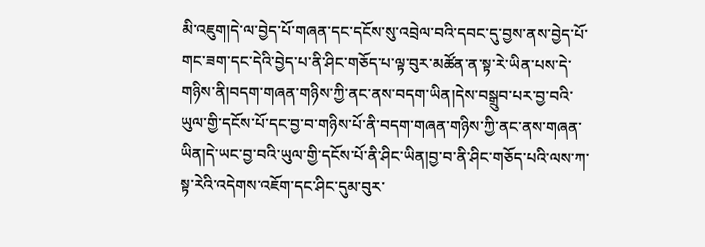མི་འཇུག།དེ་ལ་བྱེད་པོ་གཞན་དང་དངོས་སུ་འབྲེལ་བའི་དབང་དུ་བྱས་ནས་བྱེད་པོ་གང་ཟག་དང་དེའི་བྱེད་པ་ནི་ཤིང་གཅོད་པ་ལྟ་བུར་མཚོན་ན་སྟ་རེ་ཡིན་པས་དེ་གཉིས་ནི།བདག་གཞན་གཉིས་ཀྱི་ནང་ནས་བདག་ཡིན།དེས་བསྒྲུབ་པར་བྱ་བའི་ཡུལ་གྱི་དངོས་པོ་དང་བྱ་བ་གཉིས་པོ་ནི་བདག་གཞན་གཉིས་ཀྱི་ནང་ནས་གཞན་ཡིན།དེ་ཡང་བྱ་བའི་ཡུལ་གྱི་དངོས་པོ་ནི་ཤིང་ཡིན།བྱ་བ་ནི་ཤིང་གཅོད་པའི་ལས་ཀ་སྟ་རེའི་འདེགས་འཇོག་དང་ཤིང་དུམ་བུར་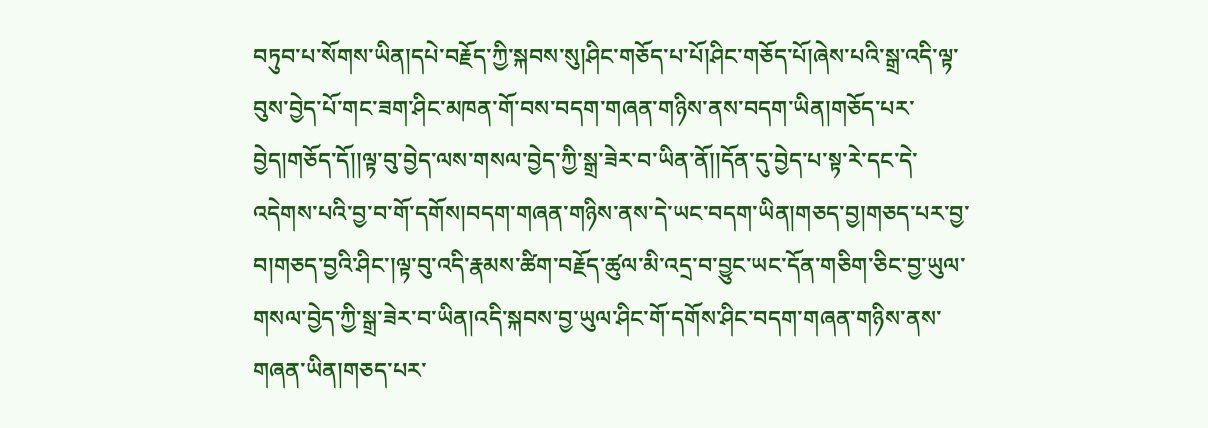བཏུབ་པ་སོགས་ཡིན།དཔེ་བརྗོད་ཀྱི་སྐབས་སུ།ཤིང་གཅོད་པ་པོ།ཤིང་གཅོད་པོ།ཞེས་པའི་སྒྲ་འདི་ལྟ་བུས་བྱེད་པོ་གང་ཟག་ཤིང་མཁན་གོ་བས་བདག་གཞན་གཉིས་ནས་བདག་ཡིན།གཅོད་པར་བྱེད།གཅོད་དོ།།ལྟ་བུ་བྱེད་ལས་གསལ་བྱེད་ཀྱི་སྒྲ་ཟེར་བ་ཡིན་ནོ།།དོན་དུ་བྱེད་པ་སྟ་རེ་དང་དེ་འདེགས་པའི་བྱ་བ་གོ་དགོས།བདག་གཞན་གཉིས་ནས་དེ་ཡང་བདག་ཡིན།གཅད་བྱ།གཅད་པར་བྱ་བ།གཅད་བྱའི་ཤིང་།ལྟ་བུ་འདི་རྣམས་ཚིག་བརྗོད་ཚུལ་མི་འདྲ་བ་བྱུང་ཡང་དོན་གཅིག་ཅིང་བྱ་ཡུལ་གསལ་བྱེད་ཀྱི་སྒྲ་ཟེར་བ་ཡིན།འདི་སྐབས་བྱ་ཡུལ་ཤིང་གོ་དགོས་ཤིང་བདག་གཞན་གཉིས་ནས་གཞན་ཡིན།གཅད་པར་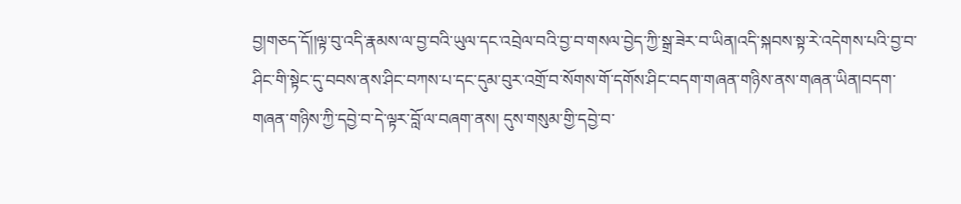བྱ།གཅད་དོ།།ལྟ་བུ་འདི་རྣམས་ལ་བྱ་བའི་ཡུལ་དང་འབྲེལ་བའི་བྱ་བ་གསལ་བྱེད་ཀྱི་སྒྲ་ཟེར་བ་ཡིན།འདི་སྐབས་སྟ་རེ་འདེགས་པའི་བྱ་བ་ཤིང་གི་སྟེང་དུ་བབས་ནས་ཤིང་བཀས་པ་དང་དུམ་བུར་འགྲོ་བ་སོགས་གོ་དགོས་ཤིང་བདག་གཞན་གཉིས་ནས་གཞན་ཡིན།བདག་གཞན་གཉིས་ཀྱི་དབྱེ་བ་དེ་ལྟར་བློ་ལ་བཞག་ནས། དུས་གསུམ་གྱི་དབྱེ་བ་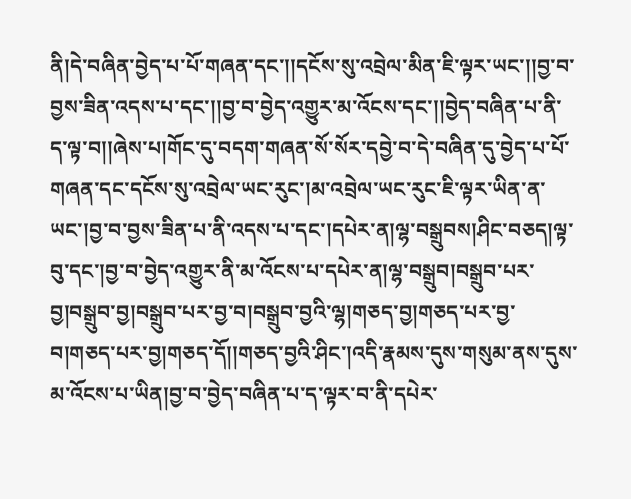ནི།དེ་བཞིན་བྱེད་པ་པོ་གཞན་དང་།།དངོས་སུ་འབྲེལ་མིན་ཇི་ལྟར་ཡང་།།བྱ་བ་བྱས་ཟིན་འདས་པ་དང་།།བྱ་བ་བྱེད་འགྱུར་མ་འོངས་དང་།།བྱེད་བཞིན་པ་ནི་ད་ལྟ་བ།།ཞེས་པ།གོང་དུ་བདག་གཞན་སོ་སོར་དབྱེ་བ་དེ་བཞིན་དུ་བྱེད་པ་པོ་གཞན་དང་དངོས་སུ་འབྲེལ་ཡང་རུང་།མ་འབྲེལ་ཡང་རུང་ཇི་ལྟར་ཡིན་ན་ཡང་།བྱ་བ་བྱས་ཟིན་པ་ནི་འདས་པ་དང་།དཔེར་ན།ལྷ་བསྒྲུབས།ཤིང་བཅད།ལྟ་བུ་དང་།བྱ་བ་བྱེད་འགྱུར་ནི་མ་འོངས་པ་དཔེར་ན།ལྷ་བསྒྲུབ།བསྒྲུབ་པར་བྱ།བསྒྲུབ་བྱ།བསྒྲུབ་པར་བྱ་བ།བསྒྲུབ་བྱའི་ལྷ།གཅད་བྱ།གཅད་པར་བྱ་བ།གཅད་པར་བྱ།གཅད་དོ།།གཅད་བྱའི་ཤིང་།འདི་རྣམས་དུས་གསུམ་ནས་དུས་མ་འོངས་པ་ཡིན།བྱ་བ་བྱེད་བཞིན་པ་ད་ལྟར་བ་ནི་དཔེར་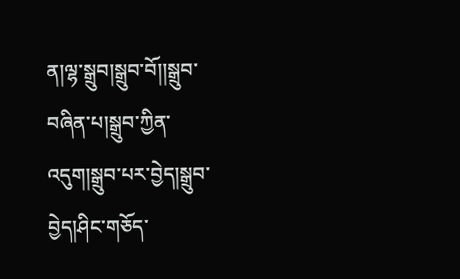ན།ལྷ་སྒྲུབ།སྒྲུབ་བོ།།སྒྲུབ་བཞིན་པ།སྒྲུབ་ཀྱིན་འདུག།སྒྲུབ་པར་བྱེད།སྒྲུབ་བྱེད།ཤིང་གཅོད་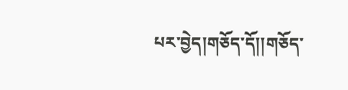པར་བྱེད།གཅོད་དོ།།གཅོད་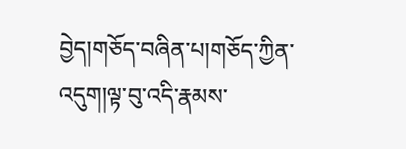བྱེད།གཅོད་བཞིན་པ།གཅོད་ཀྱིན་འདུག།ལྟ་བུ་འདི་རྣམས་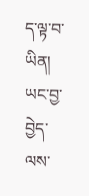ད་ལྟ་བ་ཡིན། ཡང་བྱ་བྱེད་ལས་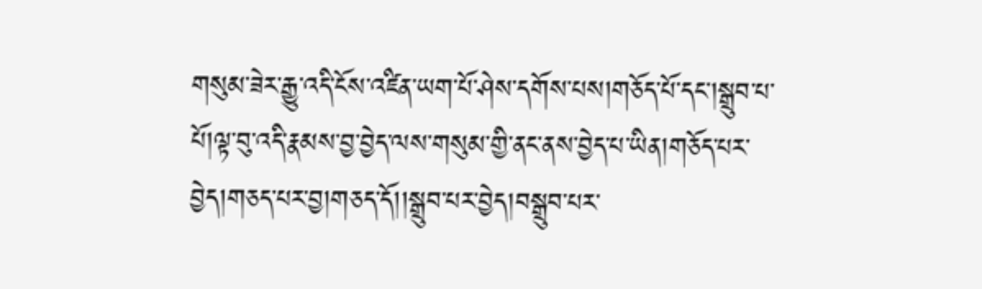གསུམ་ཟེར་རྒྱུ་འདི་ངོས་འཛིན་ཡག་པོ་ཤེས་དགོས་པས།གཅོད་པོ་དང་།སྒྲུབ་པ་པོ།ལྟ་བུ་འདི་རྣམས་བྱ་བྱེད་ལས་གསུམ་གྱི་ནང་ནས་བྱེད་པ་ཡིན།གཅོད་པར་བྱེད།གཅད་པར་བྱ།གཅད་དོ།།སྒྲུབ་པར་བྱེད།བསྒྲུབ་པར་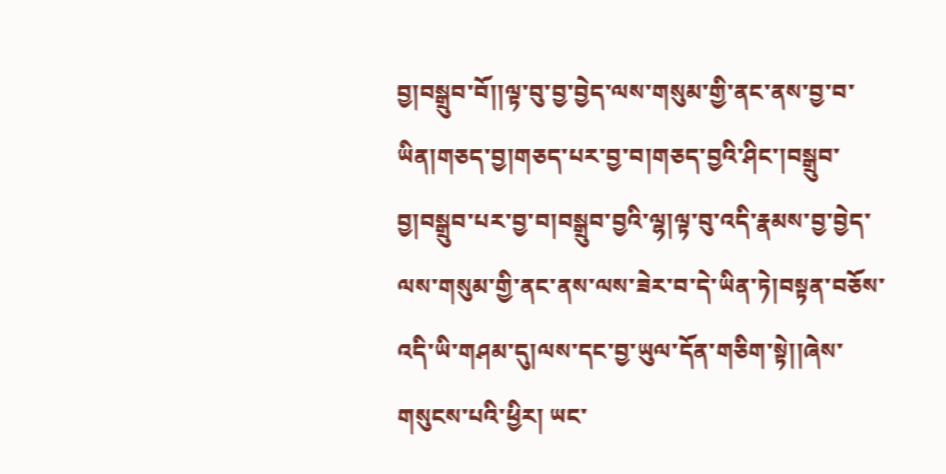བྱ།བསྒྲུབ་བོ།།ལྟ་བུ་བྱ་བྱེད་ལས་གསུམ་གྱི་ནང་ནས་བྱ་བ་ཡིན།གཅད་བྱ།གཅད་པར་བྱ་བ།གཅད་བྱའི་ཤིང་།བསྒྲུབ་བྱ།བསྒྲུབ་པར་བྱ་བ།བསྒྲུབ་བྱའི་ལྷ།ལྟ་བུ་འདི་རྣམས་བྱ་བྱེད་ལས་གསུམ་གྱི་ནང་ནས་ལས་ཟེར་བ་དེ་ཡིན་ཏེ།བསྟན་བཅོས་འདི་ཡི་གཤམ་དུ།ལས་དང་བྱ་ཡུལ་དོན་གཅིག་སྟེ།།ཞེས་གསུངས་པའི་ཕྱིར། ཡང་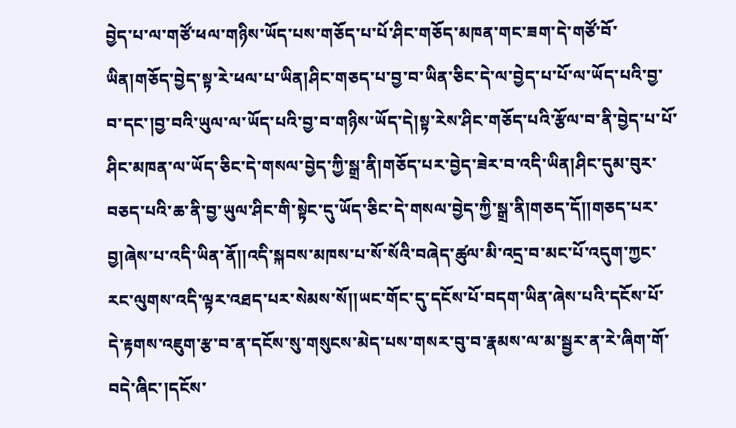བྱེད་པ་ལ་གཙོ་ཕལ་གཉིས་ཡོད་པས་གཅོད་པ་པོ་ཤིང་གཅོད་མཁན་གང་ཟག་དེ་གཙོ་བོ་ཡིན།གཅོད་བྱེད་སྟ་རེ་ཕལ་པ་ཡིན།ཤིང་གཅད་པ་བྱ་བ་ཡིན་ཅིང་དེ་ལ་བྱེད་པ་པོ་ལ་ཡོད་པའི་བྱ་བ་དང་།བྱ་བའི་ཡུལ་ལ་ཡོད་པའི་བྱ་བ་གཉིས་ཡོད་དེ།སྟ་རེས་ཤིང་གཅོད་པའི་རྩོལ་བ་ནི་བྱེད་པ་པོ་ཤིང་མཁན་ལ་ཡོད་ཅིང་དེ་གསལ་བྱེད་ཀྱི་སྒྲ་ནི།གཅོད་པར་བྱེད་ཟེར་བ་འདི་ཡིན།ཤིང་དུམ་བུར་བཅད་པའི་ཆ་ནི་བྱ་ཡུལ་ཤིང་གི་སྟེང་དུ་ཡོད་ཅིང་དེ་གསལ་བྱེད་ཀྱི་སྒྲ་ནི།གཅད་དོ།།གཅད་པར་བྱ།ཞེས་པ་འདི་ཡིན་ནོ།།འདི་སྐབས་མཁས་པ་སོ་སོའི་བཞེད་ཚུལ་མི་འདྲ་བ་མང་པོ་འདུག་ཀྱང་རང་ལུགས་འདི་ལྟར་འཐད་པར་སེམས་སོ།།ཡང་གོང་དུ་དངོས་པོ་བདག་ཡིན་ཞེས་པའི་དངོས་པོ་དེ་རྟགས་འཇུག་རྩ་བ་ན་དངོས་སུ་གསུངས་མེད་པས་གསར་བུ་བ་རྣམས་ལ་མ་སྦྱར་ན་རེ་ཞིག་གོ་བདེ་ཞིང་།དངོས་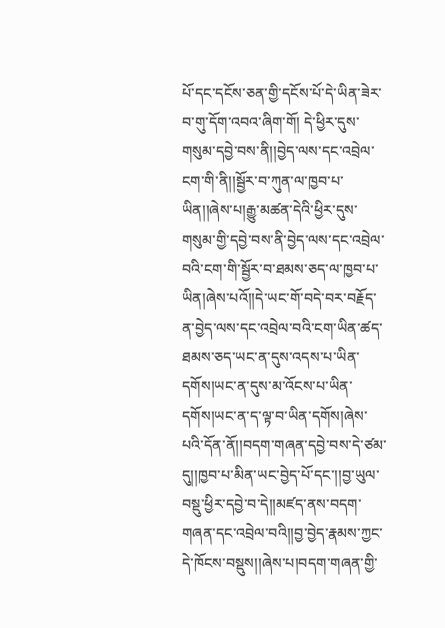པོ་དང་དངོས་ཅན་གྱི་དངོས་པོ་དེ་ཡིན་ཟེར་བ་གུ་དོག་འབའ་ཞིག་གོ། དེ་ཕྱིར་དུས་གསུམ་དབྱེ་བས་ནི།།བྱེད་ལས་དང་འབྲེལ་ངག་གི་ནི།།སྦྱོར་བ་ཀུན་ལ་ཁྱབ་པ་ཡིན།།ཞེས་པ།རྒྱུ་མཚན་དེའི་ཕྱིར་དུས་གསུམ་གྱི་དབྱེ་བས་ནི་བྱེད་ལས་དང་འབྲེལ་བའི་ངག་གི་སྦྱོར་བ་ཐམས་ཅད་ལ་ཁྱབ་པ་ཡིན།ཞེས་པའོ།།དེ་ཡང་གོ་བདེ་བར་བརྗོད་ན་བྱེད་ལས་དང་འབྲེལ་བའི་ངག་ཡིན་ཚད་ཐམས་ཅད་ཡང་ན་དུས་འདས་པ་ཡིན་དགོས།ཡང་ན་དུས་མ་འོངས་པ་ཡིན་དགོས།ཡང་ན་ད་ལྟ་བ་ཡིན་དགོས།ཞེས་པའི་དོན་ནོ།།བདག་གཞན་དབྱེ་བས་དེ་ཙམ་དུ།།ཁྱབ་པ་མིན་ཡང་བྱེད་པོ་དང་།།བྱ་ཡུལ་བསྡུ་ཕྱིར་དབྱེ་བ་དེ།།མཛད་ནས་བདག་གཞན་དང་འབྲེལ་བའི།།བྱ་བྱེད་རྣམས་ཀྱང་དེ་ཁོངས་བསྡུས།།ཞེས་པ།བདག་གཞན་གྱི་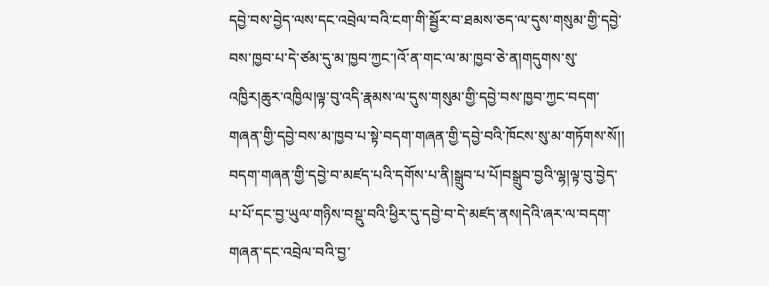དབྱེ་བས་བྱེད་ལས་དང་འབྲེལ་བའི་ངག་གི་སྦྱོར་བ་ཐམས་ཅད་ལ་དུས་གསུམ་གྱི་དབྱེ་བས་ཁྱབ་པ་དེ་ཙམ་དུ་མ་ཁྱབ་ཀྱང་།འོ་ན་གང་ལ་མ་ཁྱབ་ཅེ་ན།གདུགས་སུ་འཁྱིར།ཆུར་འཁྱིལ།ལྟ་བུ་འདི་རྣམས་ལ་དུས་གསུམ་གྱི་དབྱེ་བས་ཁྱབ་ཀྱང་བདག་གཞན་གྱི་དབྱེ་བས་མ་ཁྱབ་པ་སྟེ་བདག་གཞན་གྱི་དབྱེ་བའི་ཁོངས་སུ་མ་གཏོགས་སོ།། བདག་གཞན་གྱི་དབྱེ་བ་མཛད་པའི་དགོས་པ་ནི།སྒྲུབ་པ་པོ།བསྒྲུབ་བྱའི་ལྷ།ལྟ་བུ་བྱེད་པ་པོ་དང་བྱ་ཡུལ་གཉིས་བསྡུ་བའི་ཕྱིར་དུ་དབྱེ་བ་དེ་མཛད་ནས།དེའི་ཞར་ལ་བདག་གཞན་དང་འབྲེལ་བའི་བྱ་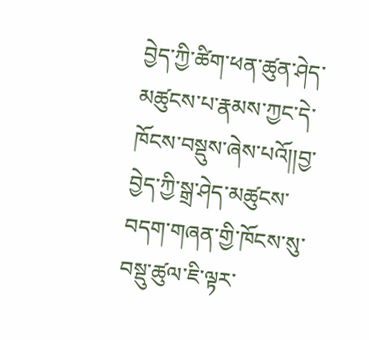བྱེད་ཀྱི་ཚིག་ཕན་ཚུན་ཤེད་མཚུངས་པ་རྣམས་ཀྱང་དེ་ཁོངས་བསྡུས་ཞེས་པའོ།།བྱ་བྱེད་ཀྱི་སྒྲ་ཤེད་མཚུངས་བདག་གཞན་གྱི་ཁོངས་སུ་བསྡུ་ཚུལ་ཇི་ལྟར་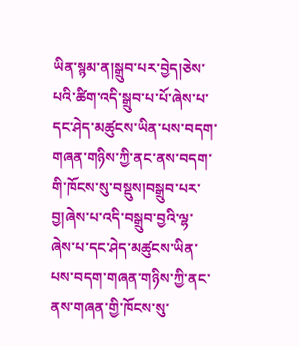ཡིན་སྙམ་ན།སྒྲུབ་པར་བྱེད།ཅེས་པའི་ཚིག་འདི་སྒྲུབ་པ་པོ་ཞེས་པ་དང་ཤེད་མཚུངས་ཡིན་པས་བདག་གཞན་གཉིས་ཀྱི་ནང་ནས་བདག་གི་ཁོངས་སུ་བསྡུས།བསྒྲུབ་པར་བྱ།ཞེས་པ་འདི་བསྒྲུབ་བྱའི་ལྷ་ཞེས་པ་དང་ཤེད་མཚུངས་ཡིན་པས་བདག་གཞན་གཉིས་ཀྱི་ནང་ནས་གཞན་གྱི་ཁོངས་སུ་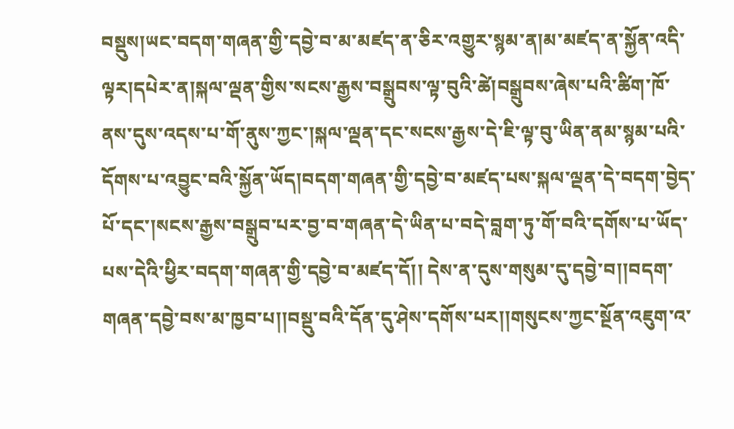བསྡུས།ཡང་བདག་གཞན་གྱི་དབྱེ་བ་མ་མཛད་ན་ཅིར་འགྱུར་སྙམ་ན།མ་མཛད་ན་སྐྱོན་འདི་ལྟར།དཔེར་ན།སྐལ་ལྡན་གྱིས་སངས་རྒྱས་བསྒྲུབས་ལྟ་བུའི་ཚེ།བསྒྲུབས་ཞེས་པའི་ཚིག་ཁོ་ནས་དུས་འདས་པ་གོ་ནུས་ཀྱང་།སྐལ་ལྡན་དང་སངས་རྒྱས་དེ་ཇི་ལྟ་བུ་ཡིན་ནམ་སྙམ་པའི་དོགས་པ་འབྱུང་བའི་སྐྱོན་ཡོད།བདག་གཞན་གྱི་དབྱེ་བ་མཛད་པས་སྐལ་ལྡན་དེ་བདག་བྱེད་པོ་དང་།སངས་རྒྱས་བསྒྲུབ་པར་བྱ་བ་གཞན་དེ་ཡིན་པ་བདེ་བླག་ཏུ་གོ་བའི་དགོས་པ་ཡོད་པས་དེའི་ཕྱིར་བདག་གཞན་གྱི་དབྱེ་བ་མཛད་དོ།། དེས་ན་དུས་གསུམ་དུ་དབྱེ་བ།།བདག་གཞན་དབྱེ་བས་མ་ཁྱབ་པ།།བསྡུ་བའི་དོན་དུ་ཤེས་དགོས་པར།།གསུངས་ཀྱང་སྔོན་འཇུག་འ་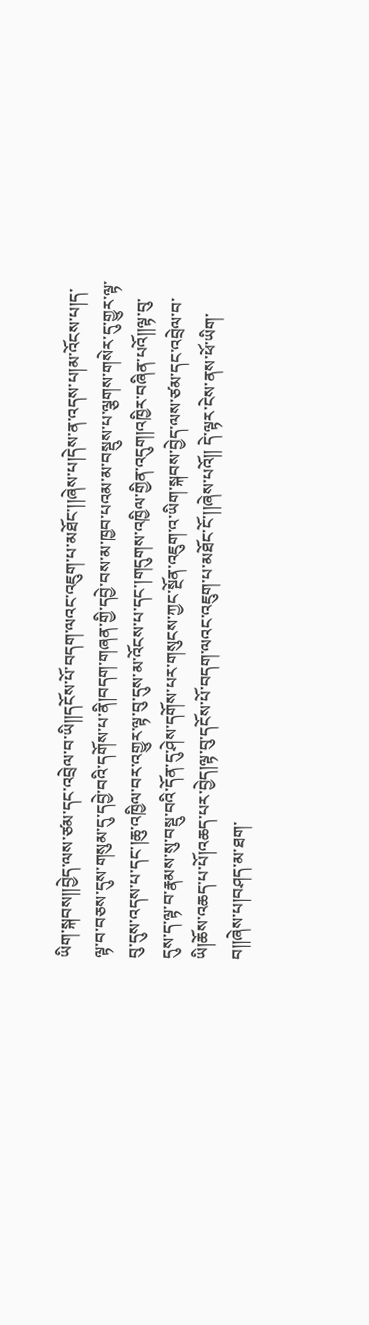ཡིག་སྐབས།།བྱེད་ལས་ཙམ་དང་འབྲེལ་བ་ཡི།།དངོས་པོ་བདག་ལའང་འཇུག་པ་མཐོང་།།ཞེས་པ།དེས་ན་འདས་པ།མ་འོངས་པ།ད་ལྟ་བ་བཅས་དུས་གསུམ་དུ་དབྱེ་བའི་དགོས་པ་ནི།བདག་གཞན་གྱི་དབྱེ་བས་མ་ཁྱབ་པའམ་མ་བསྡུས་པ་ལྕགས་གསེར་དུ་གྱུར་ལྟ་བུ་དུས་འདས་པ་དང་།ཆུ་འཁྱིལ་བར་འགྱུར་ལྟ་བུ་དུས་མ་འོངས་པ་དང་།གདུགས་འཁྱིལ་གྱིན་འདུག།འཁྱིར་བཞིན་པའོ།།ལྟ་བུ་དུས་ད་ལྟ་བ་རྣམས་སུ་བསྡུ་བའི་དོན་དུ་ཤེས་དགོས་པར་གསུངས་ཀྱང་སྔོན་འཇུག་འ་ཡིག་སྐབས་བྱེད་ལས་ཙམ་དང་འབྲེལ་བ་ཡི།ཆོས་འཆད་པ་པོ།འཆད་པར་བྱེད།ལྟ་བུ་དངོས་པོ་བདག་ལའང་འཇུག་པ་མཐོང་ངོ་།།ཞེས་པའོ།། དེ་ལྟར་ངེས་ནས་ཕོ་ཡིག་བ།།ཞེས་པ།བཤད་མ་ཐག་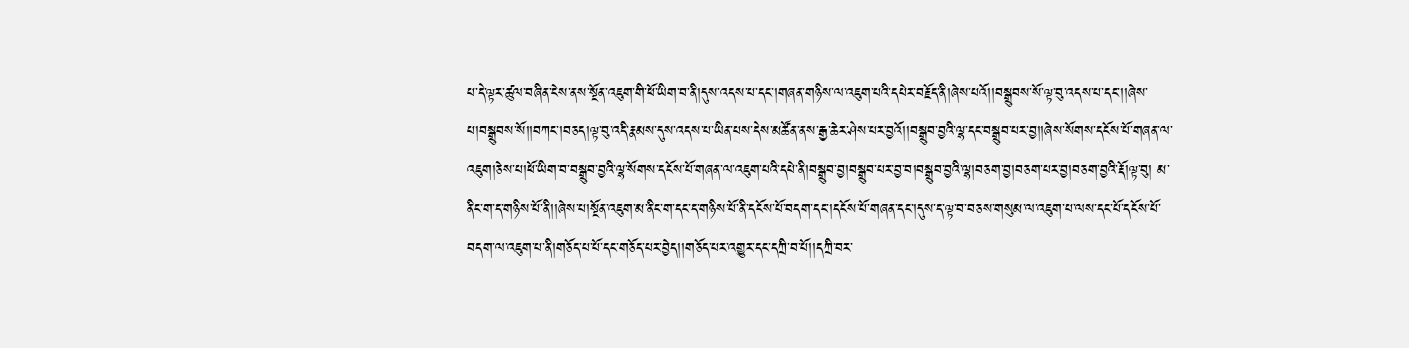པ་དེ་ལྟར་ཚུལ་བཞིན་ངེས་ནས་སྔོན་འཇུག་གི་ཕོ་ཡིག་བ་ནི།དུས་འདས་པ་དང་།གཞན་གཉིས་ལ་འཇུག་པའི་དཔེར་བརྗོད་ནི།ཞེས་པའོ།།བསྒྲུབས་སོ་ལྟ་བུ་འདས་པ་དང་།།ཞེས་པ།བསྒྲུབས་སོ།།བཀང་།བཅད།ལྟ་བུ་འདི་རྣམས་དུས་འདས་པ་ཡིན་པས་དེས་མཚོན་ནས་རྒྱ་ཆེར་ཤེས་པར་བྱའོ།།བསྒྲུབ་བྱའི་ལྷ་དང་བསྒྲུབ་པར་བྱ།།ཞེས་སོགས་དངོས་པོ་གཞན་ལ་འཇུག།ཅེས་པ།ཕོ་ཡིག་བ་བསྒྲུབ་བྱའི་ལྷ་སོགས་དངོས་པོ་གཞན་ལ་འཇུག་པའི་དཔེ་ནི།བསྒྲུབ་བྱ།བསྒྲུབ་པར་བྱ་བ།བསྒྲུབ་བྱའི་ལྷ།བཅག་བྱ།བཅག་པར་བྱ།བཅག་བྱའི་རྡོ།ལྟ་བུ། མ་ནིང་ག་ད་གཉིས་པོ་ནི།།ཞེས་པ།སྔོན་འཇུག་མ་ནིང་ག་དང་ད་གཉིས་པོ་ནི་དངོས་པོ་བདག་དང་།དངོས་པོ་གཞན་དང་།དུས་ད་ལྟ་བ་བཅས་གསུམ་ལ་འཇུག་པ་ལས་དང་པོ་དངོས་པོ་བདག་ལ་འཇུག་པ་ནི།གཅོད་པ་པོ་དང་གཅོད་པར་བྱེད།།གཅོད་པར་འགྱུར་དང་དཀྲི་བ་པོ།།དཀྲི་བར་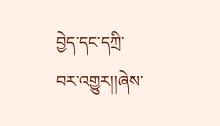བྱེད་དང་དཀྲི་བར་འགྱུར།།ཞེས་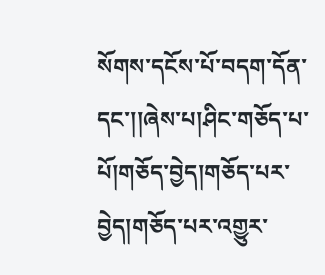སོགས་དངོས་པོ་བདག་དོན་དང་།།ཞེས་པ།ཤིང་གཅོད་པ་པོ།གཅོད་བྱེད།གཅོད་པར་བྱེད།གཅོད་པར་འགྱུར་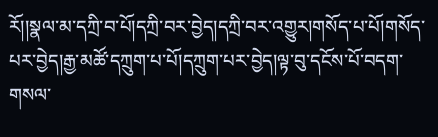རོ།།སྣལ་མ་དཀྲི་བ་པོ།དཀྲི་བར་བྱེད།དཀྲི་བར་འགྱུར།གསོད་པ་པོ།གསོད་པར་བྱེད།རྒྱ་མཚོ་དཀྲུག་པ་པོ།དཀྲུག་པར་བྱེད།ལྟ་བུ་དངོས་པོ་བདག་གསལ་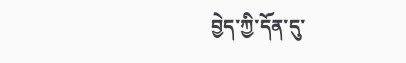བྱེད་ཀྱི་དོན་དུ་